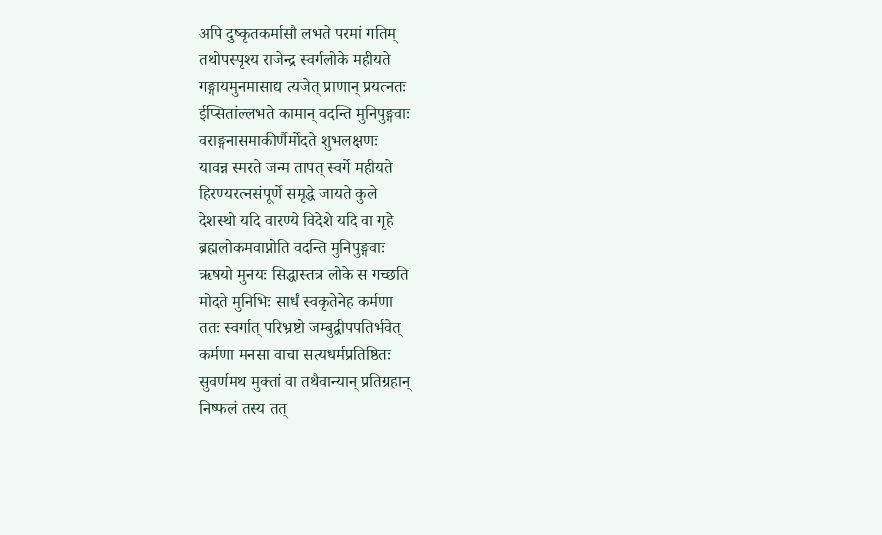अपि दुष्कृतकर्मासौ लभते परमां गतिम्
तथोपस्पृश्य राजेन्द्र स्वर्गलोके महीयते
गङ्गायमुनमासाद्य त्यजेत् प्राणान् प्रयत्नतः
ईप्सितांल्लभते कामान् वदन्ति मुनिपुङ्गवाः
वराङ्गनासमाकीर्णैर्मोदते शुभलक्षणः
यावन्न स्मरते जन्म तापत् स्वर्गे महीयते
हिरण्यरत्नसंपूर्णे समृद्धे जायते कुले
देशस्थो यदि वारण्ये विदेशे यदि वा गृहे
ब्रह्मलोकमवाप्नोति वदन्ति मुनिपुङ्गवाः
ऋषयो मुनयः सिद्धास्तत्र लोके स गच्छति
मोदते मुनिभिः सार्धं स्वकृतेनेह कर्मणा
ततः स्वर्गात् परिभ्रष्टो जम्बुद्वीपपतिर्भवेत्
कर्मणा मनसा वाचा सत्यधर्मप्रतिष्ठितः
सुवर्णमथ मुक्तां वा तथैवान्यान् प्रतिग्रहान्
निष्फलं तस्य तत्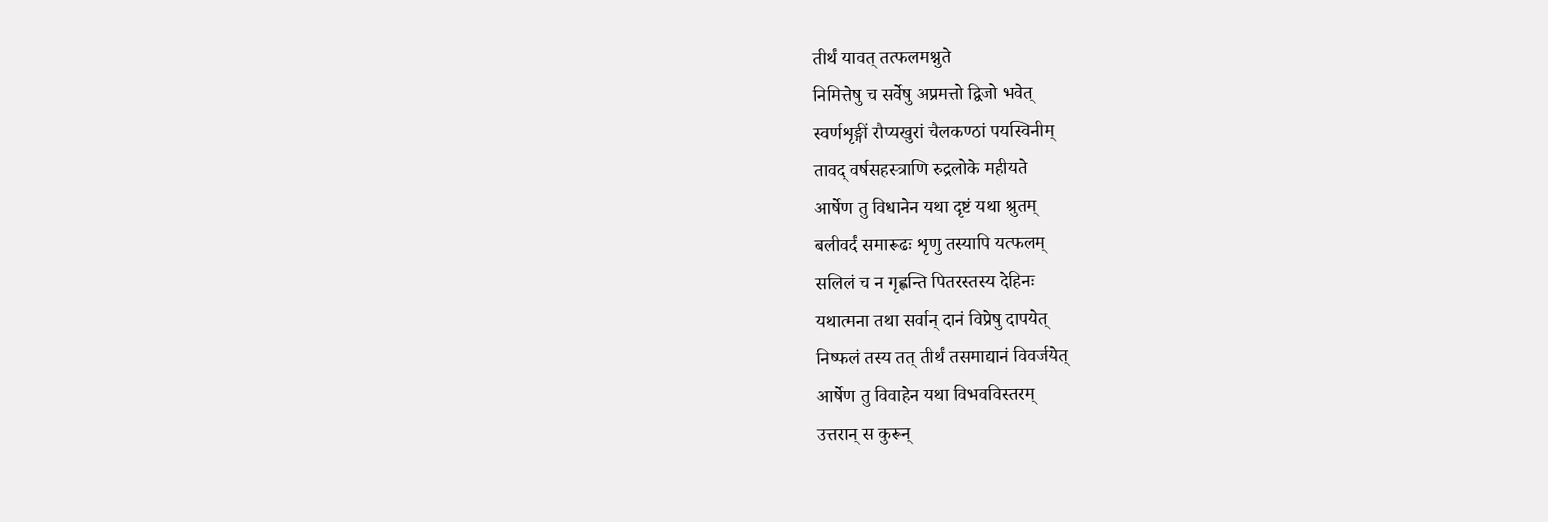तीर्थं यावत् तत्फलमश्नुते
निमित्तेषु च सर्वेषु अप्रमत्तो द्विजो भवेत्
स्वर्णशृङ्गीं रौप्यखुरां चैलकण्ठां पयस्विनीम्
तावद् वर्षसहस्त्राणि रुद्रलोके महीयते
आर्षेण तु विधानेन यथा दृष्टं यथा श्रुतम्
बलीवर्दं समारूढः शृणु तस्यापि यत्फलम्
सलिलं च न गृह्णन्ति पितरस्तस्य देहिनः
यथात्मना तथा सर्वान् दानं विप्रेषु दापयेत्
निष्फलं तस्य तत् तीर्थं तसमाद्यानं विवर्जयेत्
आर्षेण तु विवाहेन यथा विभवविस्तरम्
उत्तरान् स कुरून्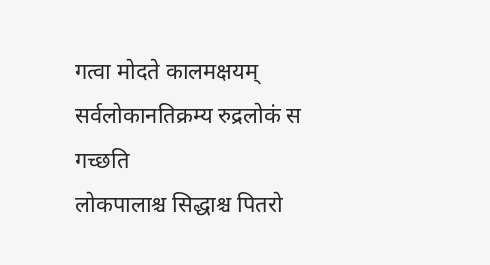गत्वा मोदते कालमक्षयम्
सर्वलोकानतिक्रम्य रुद्रलोकं स गच्छति
लोकपालाश्च सिद्धाश्च पितरो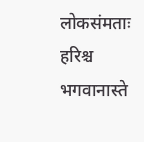लोकसंमताः
हरिश्च भगवानास्ते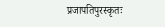प्रजापतिपुरस्कृतः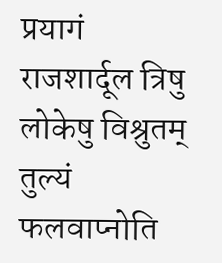प्रयागं राजशार्दूल त्रिषु लोकेषु विश्रुतम्
तुल्यं फलवाप्नोति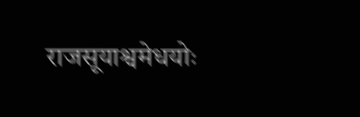राजसूयाश्वमेधयोः